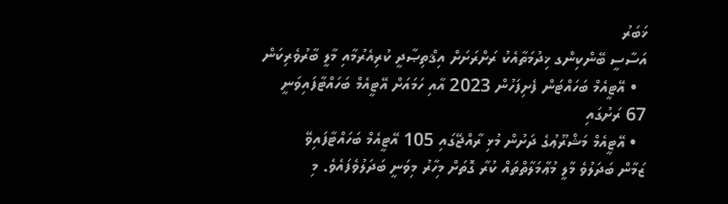ޚަބަރު
އަސާސީ ބޭންކިންގ ޚިދުމަތާއެކު ރަށްރަށަށް އިޤްތިޞާދީ ކުރިއެރުމާއި މާލީ ބާރުވެރިކަން
  • އޭޓީއެމް ބަހައްޓަން ފެށިފަހުން 2023 އާއި ހަމައަށް އޭޓީއެމް ބަހައްޓާފައިވަނީ 67 ރަށުގައި
  • އޭޓީއެމް މަޝްރޫޢުގެ ދަށުން މުޅި ރާއްޖޭގައި 105 އޭޓީއެމް ބަހައްޓާފައިވޭ
ޒަމާން ބަދަލުވެ މާލީ މުޢާމަލާތްތައް ކުރާ ގޮތަށް މިހާރު މިވަނީ ބަދަލުވެފައެވެ. މި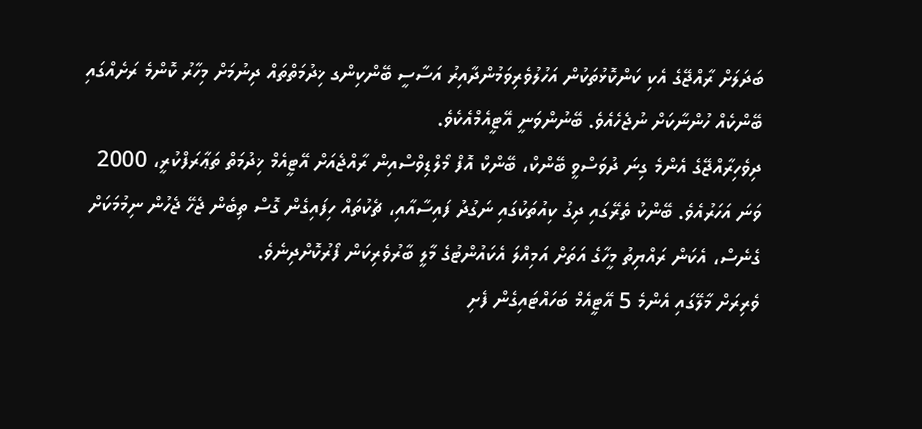ބަދަލަށް ރާއްޖޭގެ އެކި ކަންކޮޅުތަކުން އަހުލުވެރިވަމުންދާއިރު އަސާސީ ބޭންކިންގ ޚިދުމަތްތައް ދިނުމަށް މިހާރު ކޮންމެ ރަށެއްގައި ބޭންކެއް ހުންނާކަށް ނުޖެހެއެވެ. ބޭނުންވަނީ އޭޓީއެމްއެކެވެ.
ދިވެހިރާއްޖޭގެ އެންމެ ގިނަ ދުވަސްވީ ބޭންކް، ބޭންކް އޮފް މޯލްޑިވްސްއިން ރާއްޖެއަށް އޭޓީއެމް ޚިދުމަތް ތަޢާރަފްކުރީ، 2000 ވަނަ އަހަރުއެވެ. ބޭންކު ތެރޭގައި ދިގު ކިއުތަކުގައި ނަގުދު ފައިސާއާއި، ޗެކުތައް ހިފައިގެން ގޮސް ތިބެން ޖެހޭ ޖެހުން ނިމުމަކަށް ގެނެސް، އެކަން ރައްޔިތު މީހާގެ އަތަށް އަމިއްލަ އެކައުންޓުގެ މާލީ ބާރުވެރިކަން ފޯރުކޮށްދިނެވެ.
ވެރިރަށް މާލޭގައި އެންމެ 5 އޭޓީއެމް ބަހައްޓައިގެން ފެށި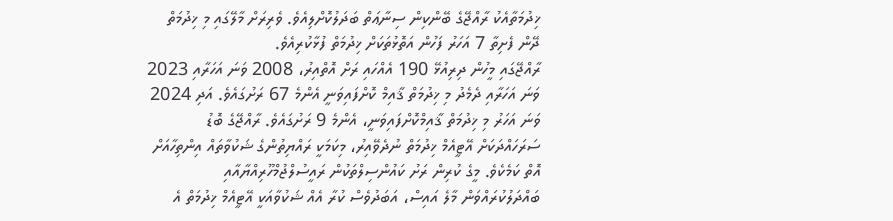ޚިދުމަތާއެކު ރާއްޖޭގެ ބޭންކިން ސިނާޢަތް ބަދަލުކޮށްލިއެވެ. ވެރިރަށް މާލޭގައި މި ޚިދުމަތް ދޭން ފެށިތާ 7 އަހަރު ފަހުން އަތޮޅުތަކަށް ޚިދުމަތް ފުޅާކުރިއެވެ.
ރާއްޖޭގައި މީހުން ދިރިއުޅޭ 190 އެއްހައި ރަށް އޮތްއިރު، 2008 ވަނަ އަހަރާއި 2023 ވަނަ އަހަރާއި ދެމެދު މި ޚިދުމަތް ޤާއިމް ކޮށްފައިވަނީ އެންމެ 67 ރަށުގައެވެ. އަދި 2024 ވަނަ އަހަރު މި ޚިދުމަތް ޤާއިމްކޮށްފައިވަނީ، އެންމެ 9 ރަށުގައެވެ. ރާއްޖޭގެ ބޮޑު ސަރަހައްދަކަށް އޭޓީއެމް ޚިދުމަތް ނުދެވޭއިރު، މިކަމަކީ ރައްޔިތުންގެ ޝަކުވާތައް އިންތިހާއަށް އޮތް ކަމެކެވެ. މީގެ ކުރިން ރަށު ކައުންސިލްތަކުން ރައީސުލްޖުމްހޫރިއްޔާއާއި ބައްދަލުކުރައްވަން މާލެ އައިސް، އަބަދުވެސް ކުރާ އެއް ޝަކުވާއަކީ އޭޓީއެމް ޚިދުމަތް އެ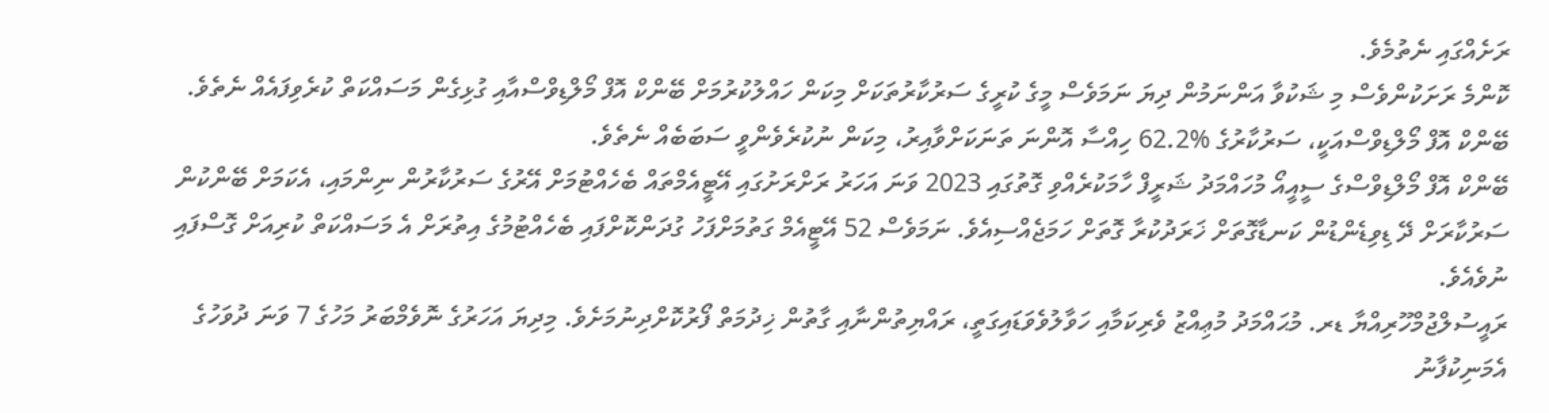ރަށެއްގައި ނެތުމެވެ.
ކޮންމެ ރަށަކުންވެސް މި ޝަކުވާ އަންނަމުން ދިޔަ ނަމަވެސް މީގެ ކުރީގެ ސަރުކާރުތަކަށް މިކަން ހައްލުކުރުމަށް ބޭންކް އޮފް މޯލްޑިވްސްއާއި ގުޅިގެން މަސައްކަތް ކުރެވިފައެއް ނެތެވެ. ބޭންކް އޮފް މޯލްޑިވްސްއަކީ، ސަރުކާރުގެ %62.2 ހިއްސާ އޮންނަ ތަނަކަށްވާއިރު، މިކަން ނުކުރެވެންވީ ސަބަބެއް ނެތެވެ.
ބޭންކް އޮފް މޯލްޑިވްސްގެ ސީއީއޯ މުހައްމަދު ޝަރީފް ހާމަކުރެއްވި ގޮތުގައި 2023 ވަނަ އަހަރު ރަށްރަށުގައި އޭޓީއެމްތައް ބެހެއްޓުމަށް އޭރުގެ ސަރުކާރުން ނިންމައި، އެކަމަށް ބޭންކުން ސަރުކާރަށް ދޭ ޑިވިޑެންޑުން ކަނޑާގޮތަށް ޚަރަދުކުރާ ގޮތަށް ހަމަޖެއްސިއެވެ. ނަމަވެސް 52 އޭޓީއެމް ގަތުމަށްފަހު ގުދަންކޮށްފައި ބެހެއްޓުމުގެ އިތުރަށް އެ މަސައްކަތް ކުރިއަށް ގޮސްފައި ނުވެއެވެ.
ރައީސުލްޖުމްހޫރިއްޔާ ޑރ. މުޙައްމަދު މުޢިއްޒު ވެރިކަމާއި ހަވާލުވެވަޑައިގަތީ، ރައްޔިތުންނާއި ގާތުން ޚިދުމަތް ފޯރުކޮށްދިނުމަށެވެ. މިދިޔަ އަހަރުގެ ނޮވެމްބަރު މަހުގެ 7 ވަނަ ދުވަހުގެ އެމަނިކުފާނު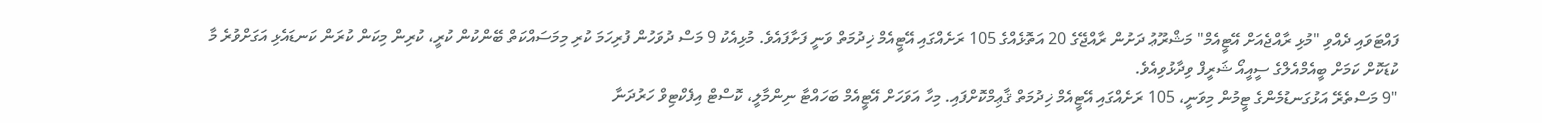ފައްޓަވައި ދެއްވި "މުޅި ރާއްޖެއަށް އޭޓީއެމް" މަޝްރޫޢު ދަށުން ރާއްޖޭގެ 20 އަތޮޅެއްގެ 105 ރަށެއްގައި އޭޓީއެމް ޚިދުމަތް ވަނީ ފަށާފައެވެ. މުޅިއެކު 9 މަސް ދުވަހުން ފުރިހަމަ ކުރި މިމަސައްކަތް ބޭންކުން ކުރީ، ކުރިން މިކަން ކުރަން ކަނޑައެޅި އަގަށްވުރެ މާ ކުޑަކޮށް ކަމަށް ބީއެމްއެލްގެ ސީއީއޯ ޝަރީފް ވިދާޅުވިއެވެ.
"9 މަސްތެރޭ އަޅުގަނޑުމެންގެ ޓީމުން މިވަނީ، 105 ރަށެއްގައި އޭޓީއެމް ޚިދުމަތް ޤާޢިމްކޮށްފައި. މިހާ އަވަހަށް އޭޓީއެމް ބަހައްޓާ ނިންމާލީ، ކޮސްޓް އިފެކްޓިވް ހަރުދަނާ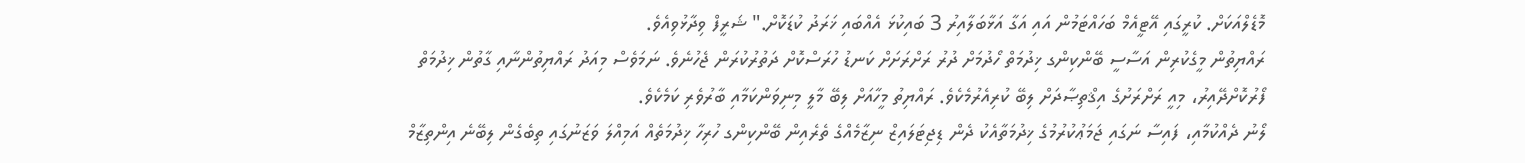މޮޑެލްއަކަށް. ކުރީގައި އޭޓީއެމް ބަހައްޓަމުން އައި އަގާ އަޅާބަލާއިރު 3 ބައިކުޅަ އެއްބައި ޚަރަދު ކުޑަކޮށް." ޝަރީފް ވިދާޅުވިއެވެ.
ރައްޔިތުން މީގެކުރިން އަސާސީ ބޭންކިންގ ޚިދުމަތް ހޯދުމަށް ދުރު ރަށްރަށަށް ކަނޑު ހުރަސްކޮށް ދަތުރުކުރަން ޖެހުނެވެ. ނަމަވެސް މިއަދު ރައްޔިތުންނާއި ގާތުން ޚިދުމަތް ފޯރުކޮށްދޭއިރު، މިއީ ރަށްރަށުގެ އިޤްތިޞާދަށް ލިބޭ ކުރިއެރުމެކެވެ. ރައްޔިތު މީހާއަށް ލިބޭ މާލީ މިނިވަންކަމާއި ބާރުވެރި ކަމެކެވެ.
ލޯނު ދެއްކުމާއި، ފައިސާ ނަގައި ޖަމަޢުކުރުމުގެ ޚިދުމަތާއެކު ދެން ޑިޖިޓަލައިޒް ނިޒާމެއްގެ ތެރެއިން ބޭންކިންގ ހުރިހާ ޚިދުމަތެއް އަމިއްލަ ވަޒަނުގައި ތިބެގެން ލިބޭނެ އިންތިޒާމް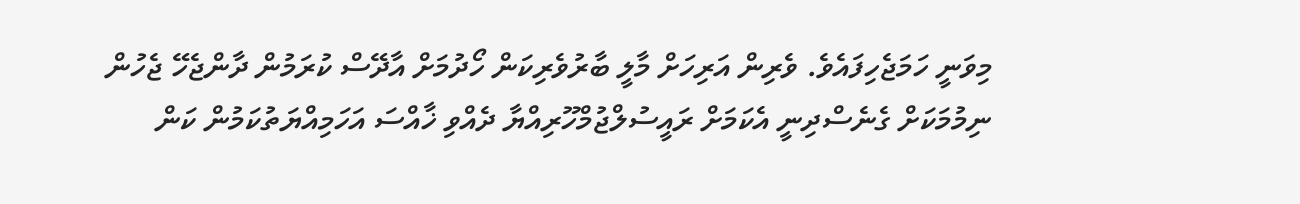މިވަނީ ހަމަޖެހިފައެވެ. ވެރިން އަރިހަށް މާލީ ބާރުވެރިކަން ހޯދުމަށް އާދޭސް ކުރަމުން ދާންޖެހޭ ޖެހުން ނިމުމަކަށް ގެނެސްދިނީ އެކަމަށް ރައީސުލްޖުމްހޫރިއްޔާ ދެއްވި ޚާއްސަ އަހަމިއްޔަތުކަމުން ކަން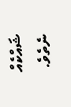ޝައްކެއް ނެތެވެ.